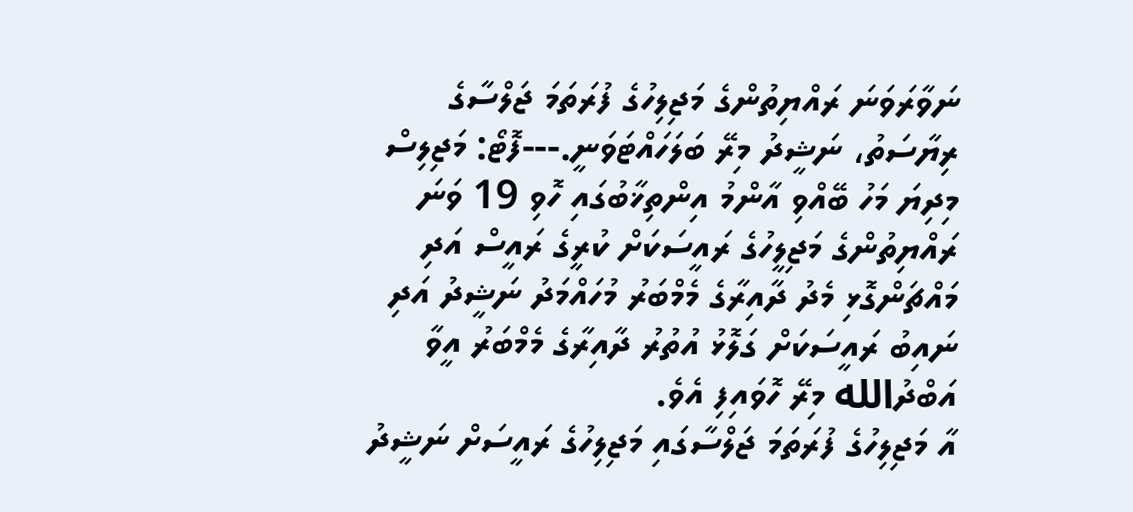ނަވާރަވަނަ ރައްޔިތުންގެ މަޖިލިހުގެ ފުރަތަމަ ޖަލްސާގެ ރިޔާސަތު، ނަޝީދު މިރޭ ބަލަހައްޓަވަނީ.---ފޮޓޯ: މަޖިލިސް
މިދިޔަ މަހު ބޭއްވި އާންމު އިންތިޚާބުގައި ހޮވި 19 ވަނަ ރައްޔިތުންގެ މަޖިލީހުގެ ރައީސަކަށް ކުރީގެ ރައީސް އަދި މައްޗަންގޮޅި މެދު ދާއިރާގެ މެމްބަރު މުހައްމަދު ނަޝީދު އަދި ނައިބު ރައީސަކަށް ގަލޮޅު އުތުރު ދާއިރާގެ މެމްބަރު އީވާ އަބްދުالله މިރޭ ހޮވައިފި އެވެ.
އާ މަޖިލިހުގެ ފުރަތަމަ ޖަލްސާގައި މަޖިލިހުގެ ރައީސަށް ނަޝީދު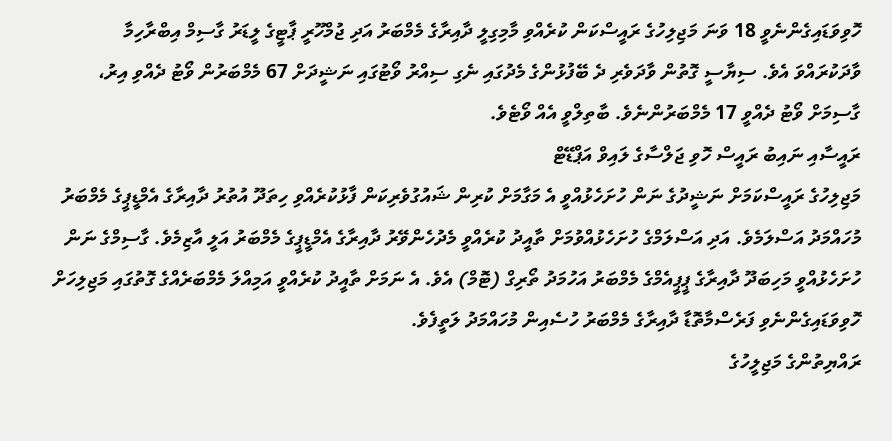ހޮވިވަޑައިގެންނެވީ 18 ވަނަ މަޖިލިހުގެ ރައީސްކަން ކުރެއްވި މާމިގިލީ ދާއިރާގެ މެމްބަރު އަދި ޖުމްހޫރީ ޕާޓީގެ ލީޑަރު ގާސިމް އިބްރާހިމާ ވާދަކުރައްވަ އެވެ. ސިޔާސީ ގޮތުން ވާދަވެރި ދެ ބޭފުޅުންގެ މެދުގައި ނެގި ސިއްރު ވޯޓުގައި ނަޝީދަށް 67 މެމްބަރުން ވޯޓު ދެއްވި އިރު، ގާސިމަށް ވޯޓު ދެއްވީ 17 މެމްބަރުންނެވެ. ބާތިލްވީ އެއް ވޯޓެވެ.
ރައީސާއި ނައިބު ރައީސް ހޮވި ޖަލްސާގެ ލައިވް އަޕްޑޭޓް
މަޖިލިހުގެ ރައީސްކަމަށް ނަޝީދުގެ ނަން ހުށަހެޅުއްވީ އެ މަގާމަށް ކުރިން ޝައުގުވެރިކަން ފާޅުކުރެއްވި ހިތަދޫ އުތުރު ދާއިރާގެ އެމްޑީޕީގެ މެމްބަރު މުހައްމަދު އަސްލަމެވެ. އަދި އަސްލަމްގެ ހުށަހެޅުއްވުމަށް ތާއީދު ކުރެއްވީ މެދުހެންވޭރު ދާއިރާގެ އެމްޑީޕީގެ މެމްބަރު އަލީ އާޒިމެވެ. ގާސިމްގެ ނަން ހުށަހެޅުއްވީ މަހިބަދޫ ދާއިރާގެ ޕީޕީއެމްގެ މެމްބަރު އަހުމަދު ތޯރިގް (ޓޮމް) އެވެ. އެ ނަމަށް ތާއީދު ކުރެއްވީ އަމިއްލަ މެމްބަރެއްގެ ގޮތުގައި މަޖިލިހަށް ހޮވިވަޑައިގެންނެވި ފަރެސްމާތޮޑާ ދާއިރާގެ މެމްބަރު ހުސެއިން މުހައްމަދު ލަތީފެވެ.
ރައްޔިތުންގެ މަޖިލީހުގެ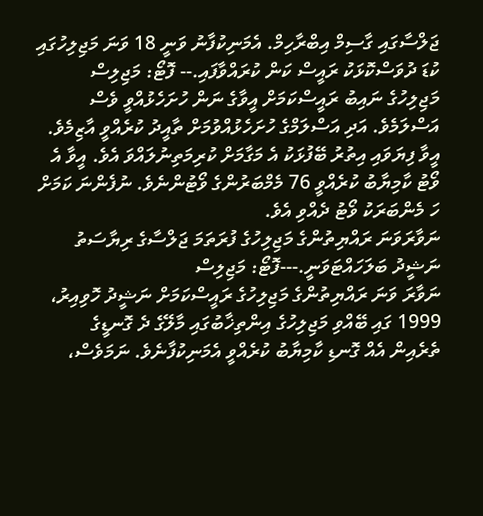ޖަލްސާގައި ގާސިމް އިބްރާހިމް. އެމަނިކުފާނު ވަނީ 18 ވަނަ މަޖިލިހުގައި ކުޑަ ދުވަސްކޮޅަކު ރައީސް ކަން ކުރައްވާފައި.-- ފޮޓޯ: މަޖިލިސް
މަޖިލިހުގެ ނައިބު ރައީސްކަމަށް އީވާގެ ނަން ހުށަހެޅުއްވީ ވެސް އަސްލަމެވެ. އަދި އަސްލަމްގެ ހުށަހެޅުއްވުމަށް ތާއީދު ކުރެއްވީ އާޒިމެވެ. އީވާ ފިޔަވައި އިތުރު ބޭފުޅަކު އެ މަގާމަށް ކުރިމަތިނުލައްވަ އެވެ. އީވާ އެ ވޯޓު ކާމިޔާބު ކުރެއްވީ 76 މެމްބަރުންގެ ވޯޓުންނެވެ. ނުފެންނަ ކަމަށް ހަ މެންބަރަކު ވޯޓު ދެއްވި އެވެ.
ނަވާރަވަނަ ރައްޔިތުންގެ މަޖިލިހުގެ ފުރަތަމަ ޖަލްސާގެ ރިޔާސަތު ނަޝީދު ބަލަހައްޓަވަނީ.---ފޮޓޯ: މަޖިލިސް
ނަވާރަ ވަނަ ރައްޔިތުންގެ މަޖިލިހުގެ ރައީސްކަމަށް ނަޝީދު ހޮވިއިރު، 1999 ގައި ބޭއްވި މަޖިލިހުގެ އިންތިޚާބުގައި މާލޭގެ ދެ ގޮނޑީގެ ތެރެއިން އެއް ގޮނޑި ކާމިޔާބު ކުރެއްވީ އެމަނިކުފާނެވެ. ނަމަވެސް،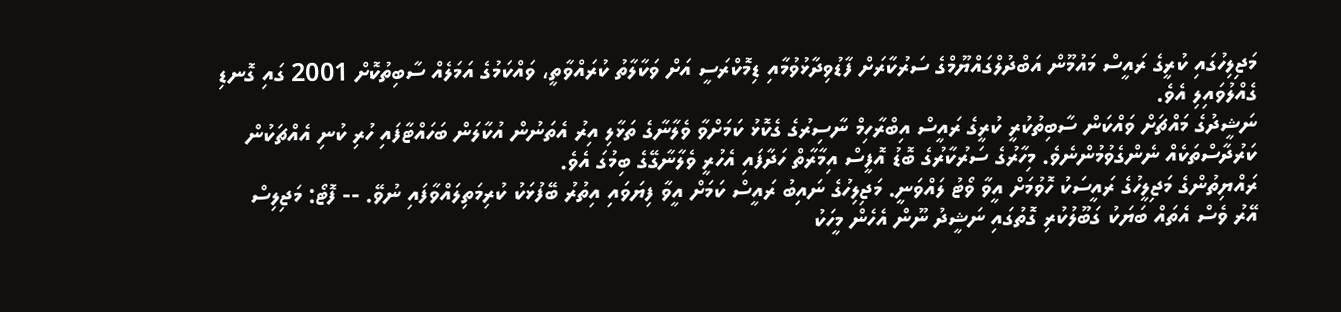މަޖިލިހުގައި ކުރީގެ ރައީސް މައުމޫން އަބްދުލްގައްޔޫމްގެ ސަރުކާރަށް ފާޑުވިދާޅުވުމާއި ޑިމޮކްރަސީ އަށް ވަކާލާތު ކުރައްވާތީ، ވައްކަމުގެ އަމަލެއް ސާބިތުކޮށް 2001 ގައި ގޮނޑި ގެއްލުވައިލި އެވެ.
ނަޝީދުގެ މައްޗަށް ވައްކަން ސާބިތުކުރީ ކުރީގެ ރައީސް އިބްރާހިމް ނާސިރުގެ ގެކޮޅު ކަމަށްވާ ވެލާނާގެ ތަޅާލި އިރު އެތަނުން އުކާލަން ބަހައްޓާފައި ހުރި ކުނި އެއްޗަކުން ކަރުދާސްތަކެއް ނެންގެވުމުންނެވެ. މިހާރުގެ ސަރުކާރުގެ ބޮޑު އޮފީސް އިމާރާތް ހަދާފައި އެހުރީ ވެލާނާގޭގެ ބިމުގަ އެވެ.
ރައްޔިތުންގެ މަޖިލީހުގެ ރައީސަކު ހޮވުމަށް އީވާ ވޯޓު ލައްވަނީ. މަޖިލިހުގެ ނައިބު ރައީސް ކަމަށް އީވާ ފިޔަވައި އިތުރު ބޭފުޅަކު ކުރިމަތިލައްވާފައި ނުވޭ. -- ފޮޓޯ: މަޖިލިސް
އޭރު ވެސް އެތައް ބަޔަކު ގަބޫލުކުރި ގޮތުގައި ނަޝީދު ނޫން އެހެން މީހަކު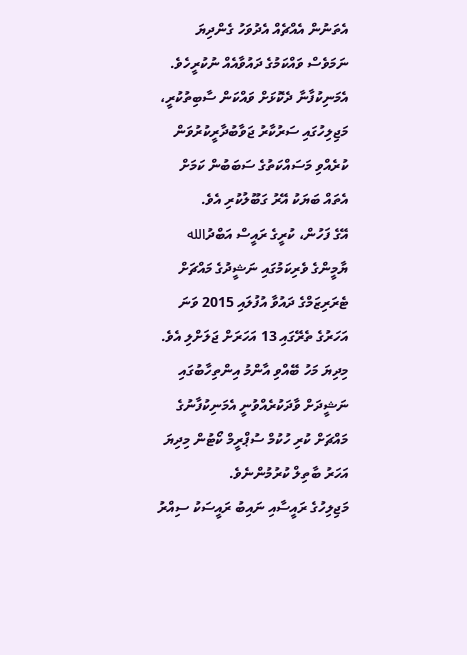އެތަނުން އެއްޗެއް އެދުވަހު ގެންދިޔަ ނަމަވެސް ވައްކަމުގެ ދައުވާއެއް ނުކުރީހެވެ. އެމަނިކުފާނާ ދެކޮޅަށް ވައްކަން ސާބިތުކުރީ، މަޖިލިހުގައި ސަރުކާރު ޖަވާބުދާރީކުރުވަން ކުރެއްވި މަސައްކަތުގެ ސަބަބުން ކަމަށް އެތައް ބަޔަކު އޭރު ގަބޫލުކުރި އެވެ.
އޭގެ ފަހުން، ކުރީގެ ރައީސް އަބްދުالله ޔާމީންގެ ވެރިކަމުގައި ނަޝީދުގެ މައްޗަށް ޓެރަރިޒަމްގެ ދައުވާ އުފުލައި 2015 ވަނަ އަހަރުގެ ތެރޭގައި 13 އަހަރަށް ޖަލަށްލި އެވެ. މިދިޔަ މަހު ބޭއްވި އާންމު އިންތިހާބުގައި ނަޝީދަށް ވާދަކުރެއްވުނީ އެމަނިކުފާނުގެ މައްޗަށް ކުރި ހުކުމް ސުޕްރީމް ކޯޓުން މިދިޔަ އަހަރު ބާތިލް ކުރުމުންނެވެ.
މަޖިލިހުގެ ރައީސާއި ނައިބު ރައީސަކު ސިއްރު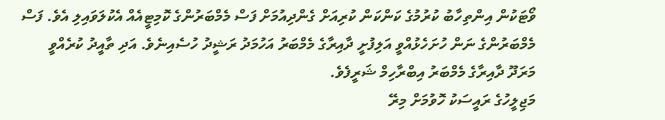ވޯޓަކުން އިންތިހާބު ކުރުމުގެ ކަންކަން ކުރިއަށް ގެންދިއުމަށް ފަސް މެމްބަރުންގެ ކޮމިޓީއެއް އެކުލަވައިލި އެވެ. ފަސް މެމްބަރުންގެ ނަން ހުށަހެޅުއްވީ އަލިފުށީ ދާއިރާގެ މެމްބަރު އަހުމަދު ރަޝީދު ހުސެއިނެވެ. އަދި ތާއީދު ކުރެއްވީ މަރަދޫ ދާއިރާގެ މެމްބަރު އިބްރާހިމް ޝަރީފެވެ.
މަޖިލީހުގެ ރައީސަކު ހޮވުމަށް މިރޭ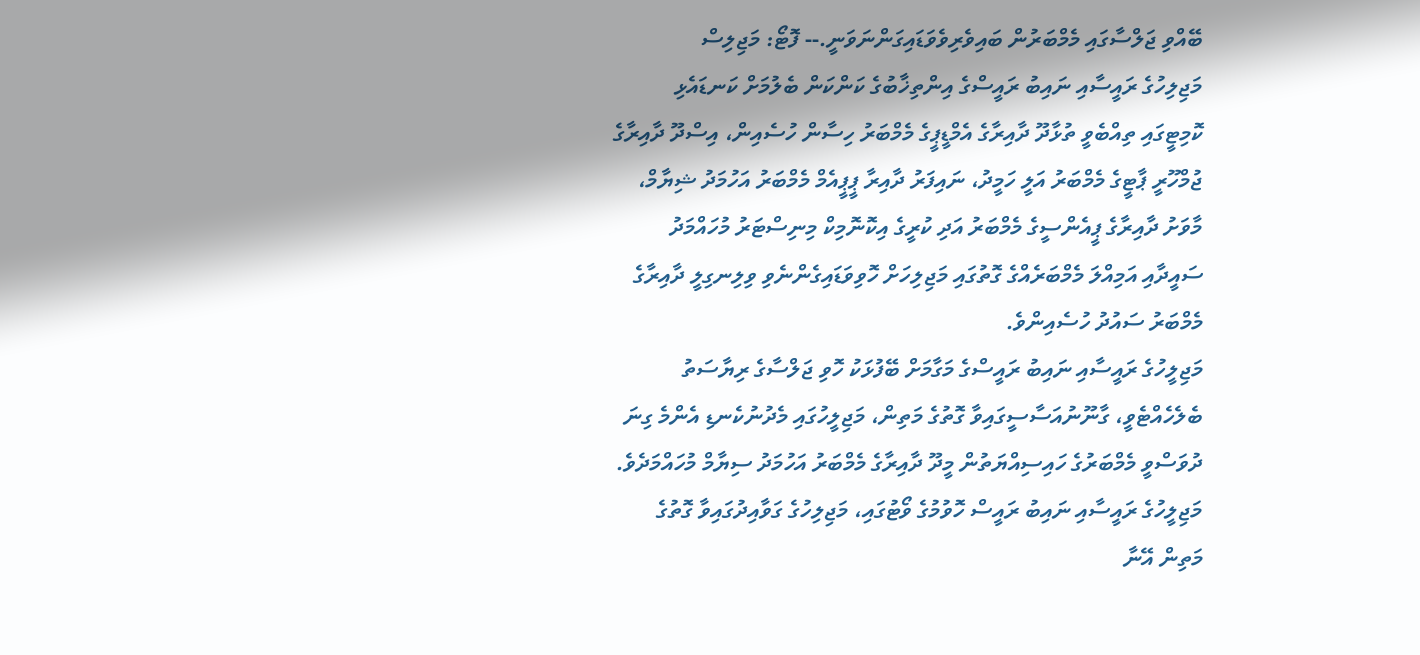ބޭއްވި ޖަލްސާގައި މެމްބަރުން ބައިވެރިވެވަޑައިގަންނަވަނީ.-- ފޮޓޯ: މަޖިލިސް
މަޖިލިހުގެ ރައީސާއި ނައިބު ރައީސްގެ އިންތިޚާބުގެ ކަންކަން ބެލުމަށް ކަނޑައެޅި ކޮމިޓީގައި ތިއްބެވީ ތުޅާދޫ ދާއިރާގެ އެމްޑީޕީގެ މެމްބަރު ހިސާން ހުސެއިން، އިސްދޫ ދާއިރާގެ ޖުމްހޫރީ ޕާޓީގެ މެމްބަރު އަލީ ހަމީދު، ނައިފަރު ދާއިރާ ޕީޕީއެމް މެމްބަރު އަހުމަދު ޝިޔާމް، މާވަށު ދާއިރާގެ ޕީއެންސީގެ މެމްބަރު އަދި ކުރީގެ އިކޮނޮމިކް މިނިސްޓަރު މުހައްމަދު ސައީދާއި އަމިއްލަ މެމްބަރެއްގެ ގޮތުގައި މަޖިލިހަށް ހޮވިވަޑައިގެންނެވި ވިލިނގިލީ ދާއިރާގެ މެމްބަރު ސައުދު ހުސެއިންވެ.
މަޖިލީހުގެ ރައީސާއި ނައިބު ރައީސްގެ މަގާމަށް ބޭފުޅަކު ހޮވި ޖަލްސާގެ ރިޔާސަތު ބެލެހެއްޓެވީ، ގާނޫނުއަސާސީގައިވާ ގޮތުގެ މަތިން، މަޖިލީހުގައި މެދުނުކެނޑި އެންމެ ގިނަ ދުވަސްވީ މެމްބަރުގެ ހައިސިއްޔަތުން މީދޫ ދާއިރާގެ މެމްބަރު އަހުމަދު ސިޔާމް މުހައްމަދެވެ. މަޖިލީހުގެ ރައީސާއި ނައިބު ރައީސް ހޮވުމުގެ ވޯޓުގައި، މަޖިލިހުގެ ގަވާއިދުގައިވާ ގޮތުގެ މަތިން އޭނާ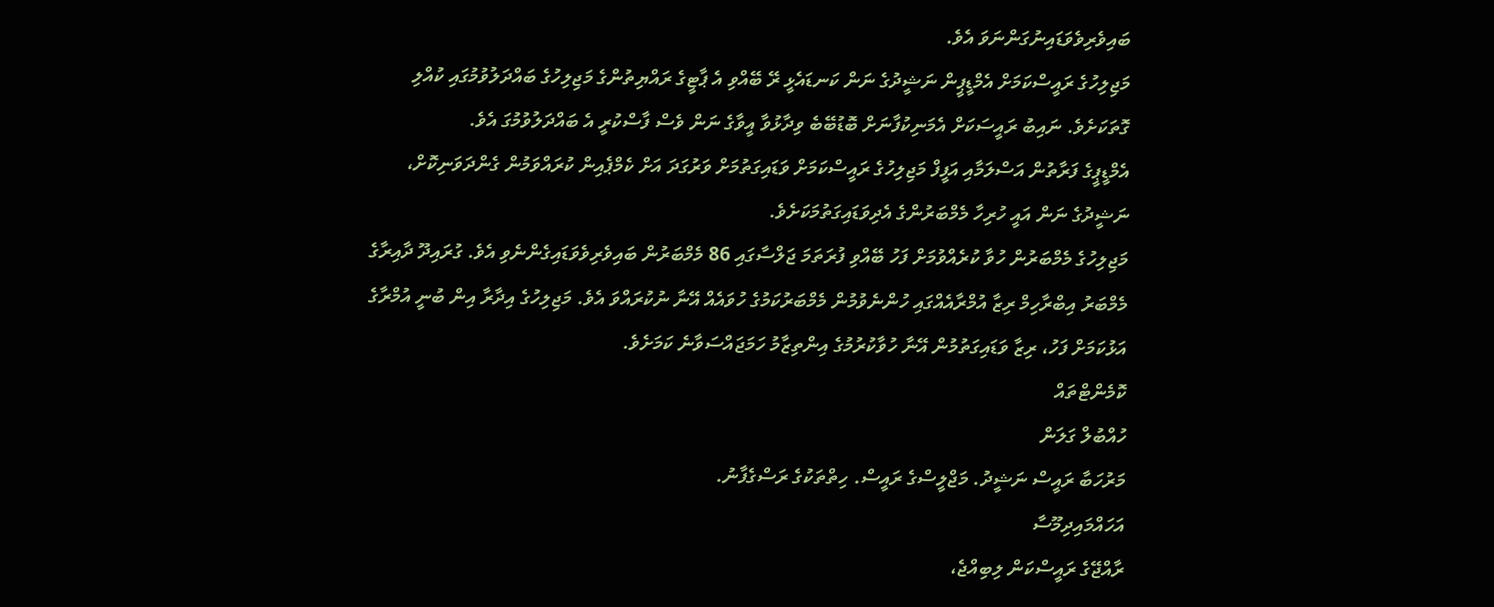ބައިވެރިވެވަޑައިނުގަންނަވަ އެވެ.
މަޖިލިހުގެ ރައީސްކަމަށް އެމްޑީޕީން ނަޝީދުގެ ނަން ކަނޑައެޅީ ރޭ ބޭއްވި އެ ޕާޓީގެ ރައްޔިތުންގެ މަޖިލިހުގެ ބައްދަލުވުމުގައި ކުއްލި ގޮތަކަށެވެ. ނައިބު ރައީސަކަށް އެމަނިކުފާނަށް ބޮޑުބޭބެ ވިދާޅުވާ އީވާގެ ނަން ވެސް ފާސްކުރީ އެ ބައްދަލުވުމުގަ އެވެ.
އެމްޑީޕީގެ ފަރާތުން އަސްލަމާއި އަފީފް މަޖިލިހުގެ ރައީސްކަމަށް ވަޑައިގަތުމަށް ވަރުގަދަ އަށް ކެމްޕެއިން ކުރައްވަމުން ގެންދަވަނިކޮށް، ނަޝީދުގެ ނަން އައީ ހުރިހާ މެމްބަރުންގެ އެދިވަޑައިގަތުމަކަށެވެ.
މަޖިލިހުގެ މެމްބަރުން ހުވާ ކުރެއްވުމަށް ފަހު ބޭއްވި ފުރަތަމަ ޖަލްސާގައި 86 މެމްބަރުން ބައިވެރިވެވަޑައިގެންނެވި އެވެ. ގުރައިދޫ ދާއިރާގެ މެމްބަރު އިބްރާހިމް ރިޒާ އުމްރާއެއްގައި ހުންނެވުމުން މެމްބަރުކަމުގެ ހުވައެއް އޭނާ ނުކުރައްވަ އެވެ. މަޖިލިހުގެ އިދާރާ އިން ބުނީ އުމްރާގެ އަޅުކަމަށް ފަހު، ރިޒާ ވަޑައިގަތުމުން އޭނާ ހުވާކުރުމުގެ އިންތިޒާމު ހަމަޖައްސަވާނެ ކަމަށެވެ.
ކޮމެންޓްތައް
ހުއްބުލް ގަލަން
މަރުހަބާ ރައީސް ނަޝީދު. މަޖްލީސްގެ ރައީސް. ހިތްތަކުގެ ރަސްގެފާނު.
އަހައްމައިދިމޫސާ
ރާއްޖޭގެ ރައީސްކަން ލިބިއްޖެ،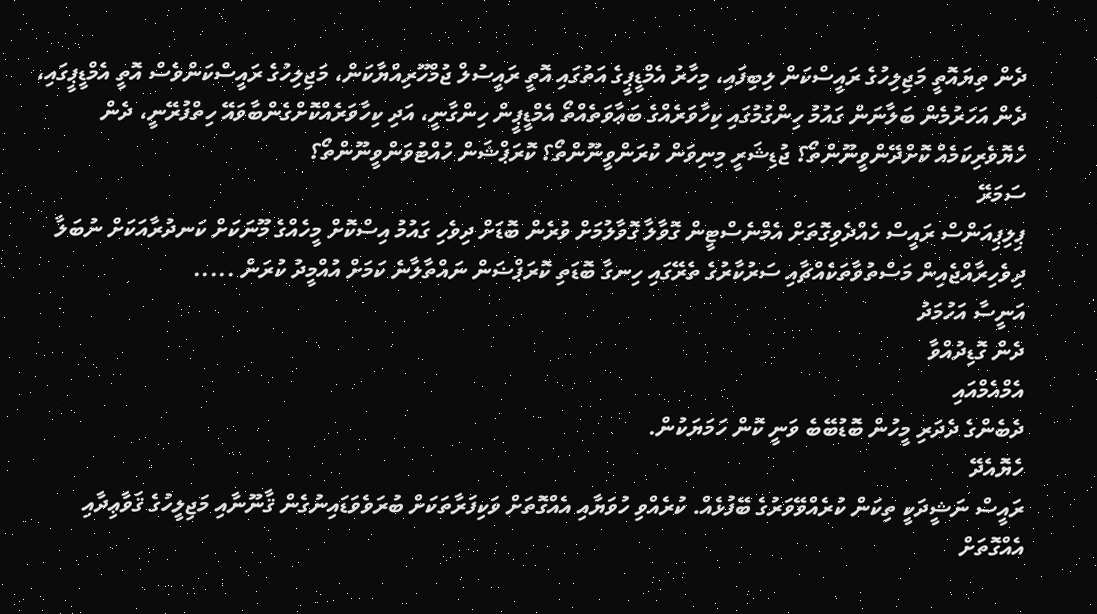ދެން ތިޔައޮތީ މަޖިލިހުގެ ރައީސްކަން ލިބިފައި، މިހާރު އެމްޑީޕީގެ އަތުގައި އޮތީ ރައީސުލް ޖުމްހޫރިއްޔާކަން، މަޖިލިހުގެ ރައީސްކަންވެސް އޮތީ އެމްޑީޕީގައި، ދެން އަހަރުމެން ބަލާނަން ގައުމު ހިންގުމުގައި ކިހާވަރެއްގެ ބަޢާވަތެއްތޯ އެމްޑީޕީން ހިންގާނީ، އަދި ކިހާވަރެއްކޮށްގެންބާވައޭ ހިތްފުރޭނީ، ދެން ހެޔޮވެރިކަމެއް ކޮށްދޭންވީނޫންތޯ؟ ޖުޑިޝަރީ މިނިވަން ކުރަންވީނޫންތޯ؟ ކޮރަޕްޝަން ހުއްޓުވަންވީނޫންތޯ؟
ސަމަރޭ
ޕިލިޕިއަންސް ރައީސް ހެއްދެވިގޮތަށް އެމްނެސްޓީން ގޮވާލާ ގޮވާލުމަށް ވުރެން ބޮޑަށް ދިވެހި ގައުމު އިސްކޮށް މީހެއްގެ މޫނަކަށް ކަނދުރާއަކަށް ނުބަލާ ދިވެހިރާއްޖެއިން މަސްތުވާތަކެއްޗާއި ސަރުކާރުގެ ތެރޭގައި ހިނގާ ބޮޑަތި ކޮރަޕްޟަން ނައްތާލާނެ ކަމަށް އުއްމީދު ކުރަން .....
އަނީސާ އަހުމަދު
ދެން ގޮޑިދުއްވާ
އެމްއެމްއައި
ދެބެންގެ ދެދަރި މީހުން ބޮޑުބޭބެ ވަނީ ކޮން ހަމަޔަކުން.
ހެޔޮއެދޭ
ރައީސް ނަޝީދަކީ ތިކަން ކުރެއްވޭވަރުގެ ބޭފުޅެއް. ކުރެއްވި ހުވަޔާއި އެއްގޮތަށް ވަކިފަރާތަކަށް ބުރަވެވަޑައިނުގެން ޤާނޫނާއި މަޖިލީހުގެ ޤަވާޢިދާއި އެއްގޮތަށް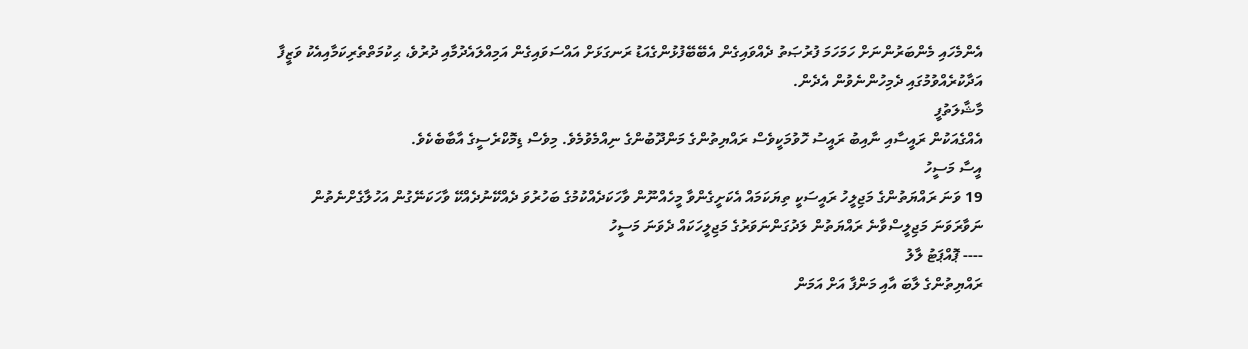އެންމެހައި މެންބަރުންނަށް ހަމަހަމަ ފުރުޞަތު ދެއްވައިގެން އެބޭބޭފުޅުންގެއަޑު ރަނގަޅަށް އައްސަވައިގެން އަމިއްލައެދުމާއި ދުރުވެ، ޙިކުމަތްތެރިކަމާއިއެކު ވަޒީފާ އަދާކުރެއްވުމުގައި ދެމިހުންނެވުން އެދެން.
މާޝާލަތުފީ
އެއްގެއަކުން ރައީސާއި ނާއިބު ރައީސު ހޮވުމަކީވެސް ރައްޔިތުންގެ މަންދޫބުންގެ ނިއްމެވުމެވެ. މިވެސް ޑިމޮކްރެސީގެ އާބާބެކެވެ.
އީސާ މަސީހު
19 ވަނަ ރައްޔަތުންގެ މަޖިލީހު ރައީސަކީ ތިޔަކަމައް އެކަށީގެންވާ މީހެއްނޫން ވާހަކަދެއްކުމުގެ ބަހުރުވަ ދެއްކޭނުދެއްކޭ ވާހަކަނޭގުން އަހުލާގެށްނެތުން ނަވާރަވަނަ މަޖިލީސްވާނެ ރައްޔަތުން ލަދުގަންނަވަރުގެ މަޖިލީހަކައް ދެވަނަ މަސީހު
---- ޕޮއްޕަޓު ލާލު
ރައްޔިތުންގެ ލާބަ އާއި މަންފާ އަށް އަމަން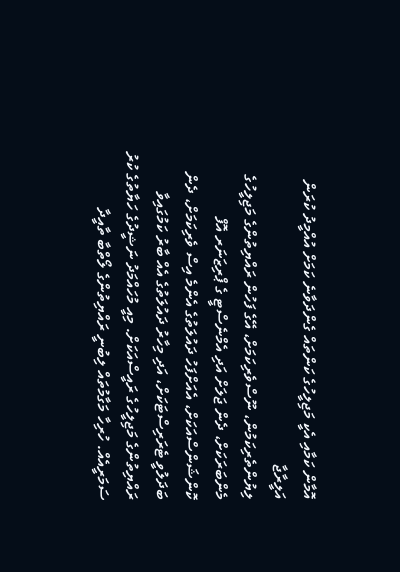އޮމާން ކަމާއި އެކީ މަޖިލީހުގެ ކަންތައް ގެންދަވާނެ ކަމަށް އުއްމީދު ކުރަން
އަލީރާޖާ
ލިޔުންތެރިކަމުން، ނޫސްވެރިކަމަށް، އޭގެ ފަހުން ރައްޔިތުންގެ މަޖިލީހުގެ މެންބަރަކަށް، ދެން ޖަލަށް އަދި އެމްނެސްޓީ ގެ ޕްރިޒަނަރ އޮފް ކޮންޝަންސްއަކަށް، އެއަށްފަހު ދައުލަތުގެ އެންމެ އިސް ވެރިކަމަށް، ދެން ބަދަލުވީ ޓެރަރިސްޓަކަށް، އަދި މިހާރު ދައުލަތުގެ އެއް ބާރު ކަމުގައިވާ ރައްޔިތުންގެ މަޖިލީހުގެ ރައީސްއަކަށް. މިއީ މުހައްމަދު ނަޝީދުގެ ހަޔާތުގެ ކުރު ސަމަރީއެއް. ހުރިހާ މަގާމުތައް ލިބުނީ ރައްޔިތުންގެ ލޯތްބާ ތާއީދާ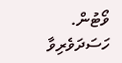ވޯޓުން. ހަސަދަވެރިވާ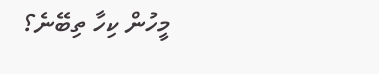މީހުން ކިހާ ތިބޭނެ؟